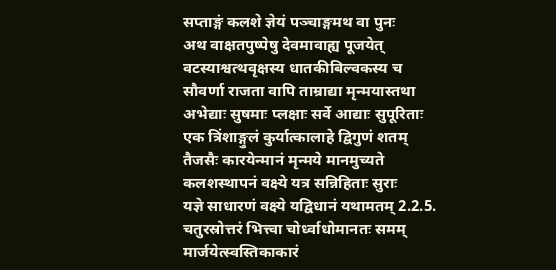सप्ताङ्गं कलशे ज्ञेयं पञ्चाङ्गमथ वा पुनः
अथ वाक्षतपुष्पेषु देवमावाह्य पूजयेत्
वटस्याश्वत्थवृक्षस्य धातकीबिल्वकस्य च
सौवर्णा राजता वापि ताम्राद्या मृन्मयास्तथा
अभेद्याः सुषमाः प्लक्षाः सर्वे आद्याः सुपूरिताः
एक त्रिंशाङ्गुलं कुर्यात्कालाहे द्विगुणं शतम्
तैजसैः कारयेन्मानं मृन्मये मानमुच्यते
कलशस्थापनं वक्ष्ये यत्र सन्निहिताः सुराः
यज्ञे साधारणं वक्ष्ये यद्विधानं यथामतम् 2.2.5.
चतुरस्रोत्तरं भित्त्वा चोर्ध्वाधोमानतः समम्
मार्जयेत्स्वस्तिकाकारं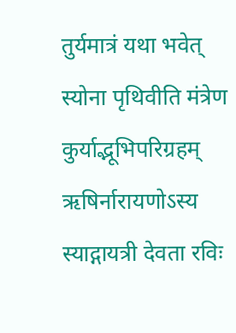तुर्यमात्रं यथा भवेत्
स्योना पृथिवीति मंत्रेण कुर्याद्भूभिपरिग्रहम् ऋषिर्नारायणोऽस्य स्याद्गायत्री देवता रविः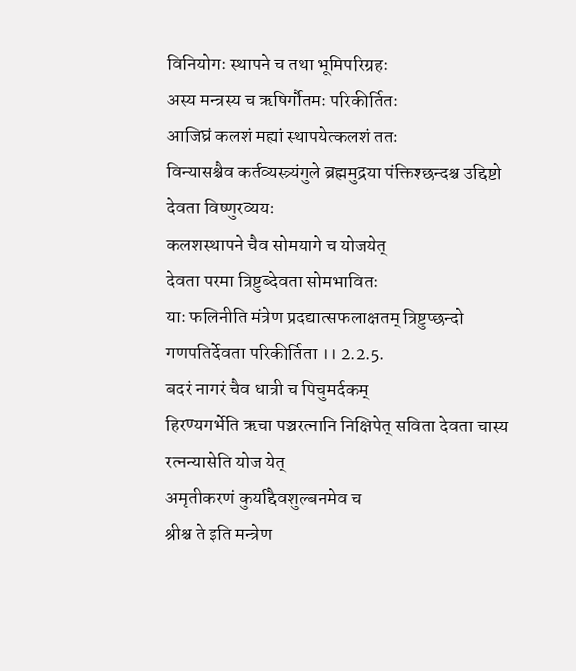विनियोगः स्थापने च तथा भूमिपरिग्रहः
अस्य मन्त्रस्य च ऋषिर्गौतमः परिकीर्तितः
आजिघ्रं कलशं मह्यां स्थापयेत्कलशं ततः
विन्यासश्चैव कर्तव्यस्त्र्यंगुले ब्रह्ममुद्रया पंक्तिश्छन्दश्च उद्दिष्टो देवता विष्णुरव्ययः
कलशस्थापने चैव सोमयागे च योजयेत्
देवता परमा त्रिष्टुब्देवता सोमभावितः
याः फलिनीति मंत्रेण प्रदद्यात्सफलाक्षतम् त्रिष्टुप्छन्दो गणपतिर्देवता परिकीर्तिता ।। 2.2.5.
बदरं नागरं चैव धात्री च पिचुमर्दकम्
हिरण्यगर्भेति ऋचा पञ्चरत्नानि निक्षिपेत् सविता देवता चास्य रत्नन्यासेति योज येत्
अमृतीकरणं कुर्याद्दैवशुल्बनमेव च
श्रीश्च ते इति मन्त्रेण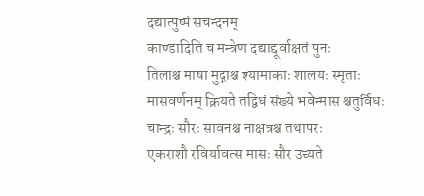दद्यात्पुष्पं सचन्दनम्
काण्डादिति च मन्त्रेण दद्याद्दूर्वाक्षतं पुनः
तिलाश्च माषा मुद्गाश्च श्यामाकाः शालयः स्मृताः
मासवर्णनम् क्रियते तद्विधं संख्ये भवेन्मास श्चतुर्विधः
चान्द्रः सौरः सावनश्च नाक्षत्रश्च तथापरः
एकराशौ रविर्यावत्स मासः सौर उच्यते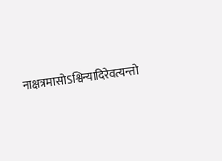नाक्षत्रमासोऽश्विन्यादिरेवत्यन्तो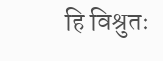हि विश्रुतः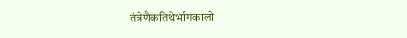तंत्रेणैकतिथेर्भागकालो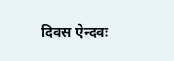दिवस ऐन्दवः